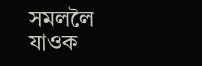সমললৈ যাওক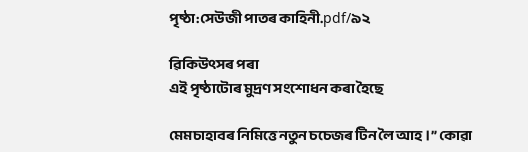পৃষ্ঠা:সেউজী পাতৰ কাহিনী.pdf/৯২

ৱিকিউৎসৰ পৰা
এই পৃষ্ঠাটোৰ মুদ্ৰণ সংশোধন কৰা হৈছে

মেমচাহাবৰ নিমিত্তে নতুন চচেজৰ টিন লৈ আহ।” কোৱা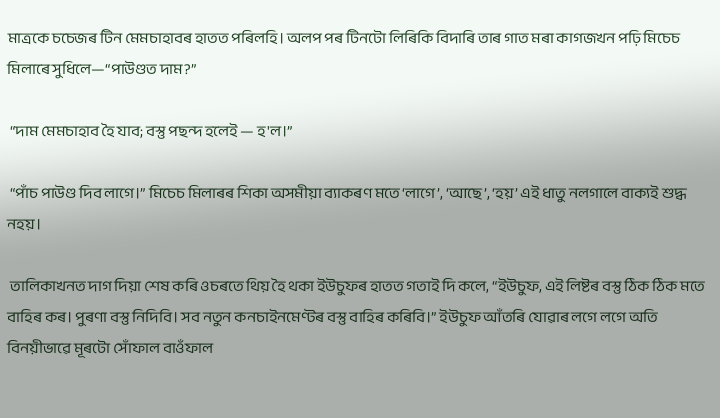মাত্ৰকে চচেজৰ টিন মেমচাহাবৰ হাতত পৰিলহি। অলপ পৰ টিনটো লিৰিকি বিদাৰি তাৰ গাত মৰা কাগজখন পঢ়ি মিচেচ মিলাৰে সুধিলে—“পাউণ্ডত দাম?”

 “দাম মেমচাহাব হৈ যাব; বস্তু পছন্দ হলেই — হ'ল।”

 “পাঁচ পাউণ্ড দিব লাগে।” মিচেচ মিলাৰৰ শিকা অসমীয়া ব্যাকৰণ মতে ‘লাগে’, ‘আছে’, ‘হয়’ এই ধাতু নলগালে বাক্যই শুদ্ধ নহয়।

 তালিকাখনত দাগ দিয়া শেষ কৰি ওচৰতে থিয় হৈ থকা ইউচুফৰ হাতত গতাই দি কলে, “ইউচুফ, এই লিষ্টৰ বস্তু ঠিক ঠিক মতে বাহিৰ কৰ। পুৰণা বস্তু নিদিবি। সব নতুন কনচাইনমেণ্টৰ বস্তু বাহিৰ কৰিবি।” ইউচুফ আঁতৰি যোৱাৰ লগে লগে অতি বিনয়ীভাৱে মূৰটো সোঁফাল বাওঁফাল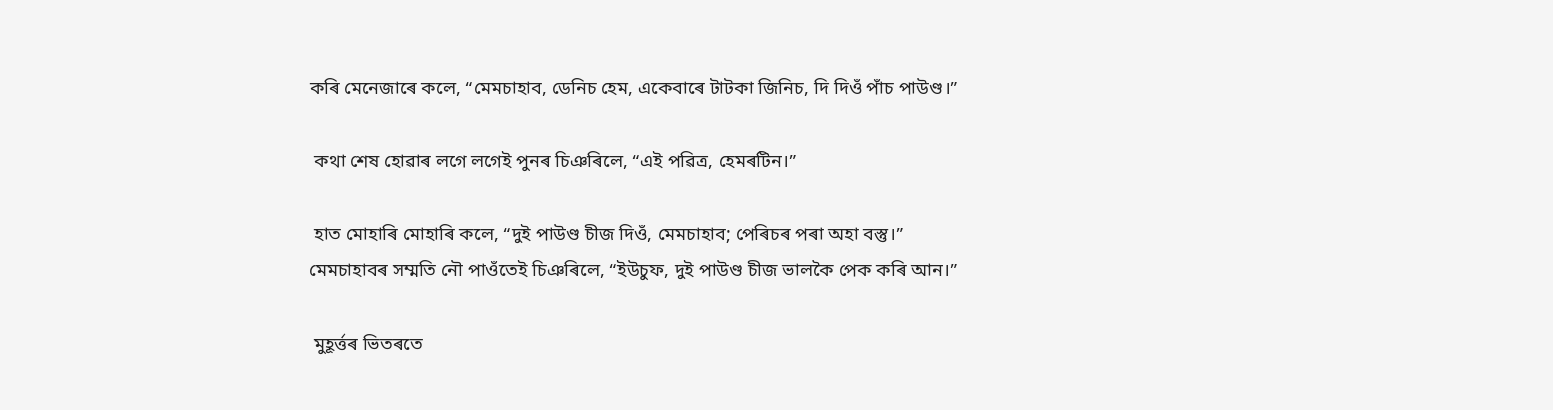কৰি মেনেজাৰে কলে, “মেমচাহাব, ডেনিচ হেম, একেবাৰে টাটকা জিনিচ, দি দিওঁ পাঁচ পাউণ্ড।”

 কথা শেষ হোৱাৰ লগে লগেই পুনৰ চিঞৰিলে, “এই পৱিত্ৰ, হেমৰটিন।”

 হাত মোহাৰি মোহাৰি কলে, “দুই পাউণ্ড চীজ দিওঁ, মেমচাহাব; পেৰিচৰ পৰা অহা বস্তু।” মেমচাহাবৰ সম্মতি নৌ পাওঁতেই চিঞৰিলে, “ইউচুফ, দুই পাউণ্ড চীজ ভালকৈ পেক কৰি আন।”

 মুহূৰ্ত্তৰ ভিতৰতে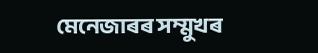মেনেজাৰৰ সম্মুখৰ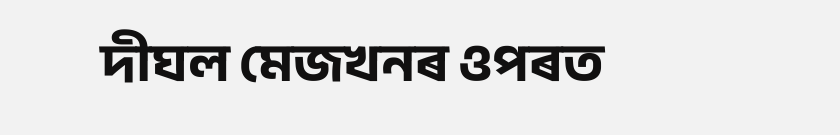দীঘল মেজখনৰ ওপৰত